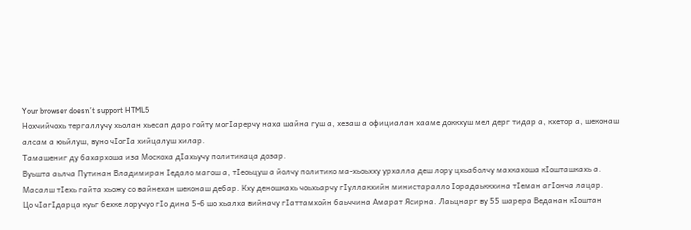Your browser doesn’t support HTML5
Нохчийчохь тергаллучу хьолан хьесап даро гойту могIарерчу наха шайна гуш а, хезаш а официалан хааме доккхуш мел дерг тидар а, кхетор а, шеконаш алсам а юьйлуш, вуно чIогIа хийцалуш хилар.
Тамашениг ду бахархоша иза Москоха дIахьучу политикаца дозар.
Вуьшта аьлча Путинан Владимиран Iедало магош а, тIеоьцуш а йолчу политико ма-хьоьхху урхалла деш лору цхьаболчу махкахоша кIошташкахь а.
Масалш тIехь гайта хьожу со вайнехан шеконаш дебар. Кху деношкахь чоьхьарчу гIуллакхийн министаралло Iорадаьккхина тIеман агIонча лацар.
Цо чIагIдарца куьг бехке лоручуо гIо дина 5-6 шо хьалха вийначу гIаттамхойн баьччина Амарат Ясирна. Лаьцнарг ву 55 шарера Веданан кIоштан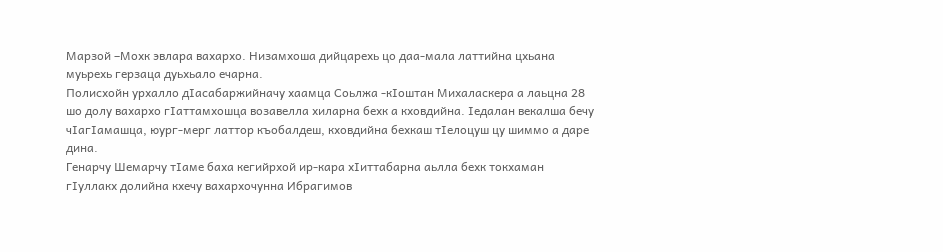Марзой –Мохк эвлара вахархо. Низамхоша дийцарехь цо даа-мала латтийна цхьана муьрехь герзаца дуьхьало ечарна.
Полисхойн урхалло дIасабаржийначу хаамца Соьлжа -кIоштан Михаласкера а лаьцна 28 шо долу вахархо гIаттамхошца возавелла хиларна бехк а кховдийна. Iедалан векалша бечу чIагIамашца, юург-мерг латтор къобалдеш, кховдийна бехкаш тIелоцуш цу шиммо а даре дина.
Генарчу Шемарчу тIаме баха кегийрхой ир-кара хIиттабарна аьлла бехк токхаман гIуллакх долийна кхечу вахархочунна Ибрагимов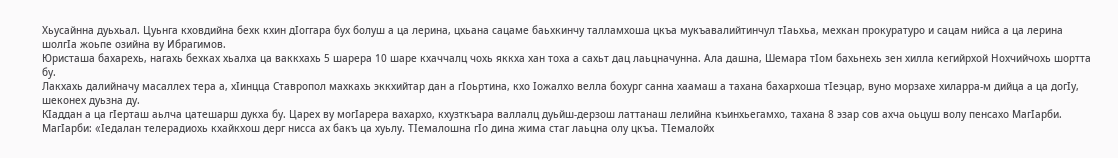Хьусайнна дуьхьал. Цуьнга кховдийна бехк кхин дIоггара бух болуш а ца лерина, цхьана сацаме баьхкинчу талламхоша цкъа мукъавалийтинчул тIаьхьа, мехкан прокуратуро и сацам нийса а ца лерина шолгIа жоьпе озийна ву Ибрагимов.
Юристаша бахарехь, нагахь бехках хьалха ца ваккхахь 5 шарера 10 шаре кхаччалц чохь яккха хан тоха а сахьт дац лаьцначунна. Ала дашна, Шемара тIом бахьнехь зен хилла кегийрхой Нохчийчохь шортта бу.
Лакхахь далийначу масаллех тера а, хIинцца Ставропол махкахь эккхийтар дан а гIоьртина, кхо Iожалхо велла бохург санна хаамаш а тахана бахархоша тIеэцар, вуно морзахе хиларра-м дийца а ца догIу, шеконех дуьзна ду.
КIаддан а ца гIерташ аьлча цатешарш дукха бу. Царех ву могIарера вахархо, кхузткъара валлалц дуьйш-дерзош латтанаш лелийна къинхьегамхо, тахана 8 эзар сов ахча оьцуш волу пенсахо МагIарби.
МагIарби: «Iедалан телерадиохь кхайкхош дерг нисса ах бакъ ца хуьлу. ТIемалошна гIо дина жима стаг лаьцна олу цкъа. ТIемалойх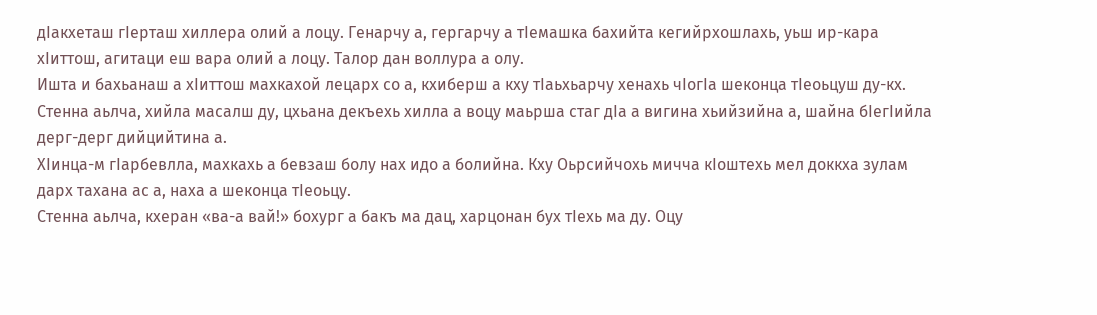дIакхеташ гIерташ хиллера олий а лоцу. Генарчу а, гергарчу а тIемашка бахийта кегийрхошлахь, уьш ир-кара хIиттош, агитаци еш вара олий а лоцу. Талор дан воллура а олу.
Ишта и бахьанаш а хIиттош махкахой лецарх со а, кхиберш а кху тIаьхьарчу хенахь чIогIа шеконца тIеоьцуш ду-кх. Стенна аьлча, хийла масалш ду, цхьана декъехь хилла а воцу маьрша стаг дIа а вигина хьийзийна а, шайна бIегIийла дерг-дерг дийцийтина а.
ХIинца-м гIарбевлла, махкахь а бевзаш болу нах идо а болийна. Кху Оьрсийчохь мичча кIоштехь мел доккха зулам дарх тахана ас а, наха а шеконца тIеоьцу.
Стенна аьлча, кхеран «ва-а вай!» бохург а бакъ ма дац, харцонан бух тIехь ма ду. Оцу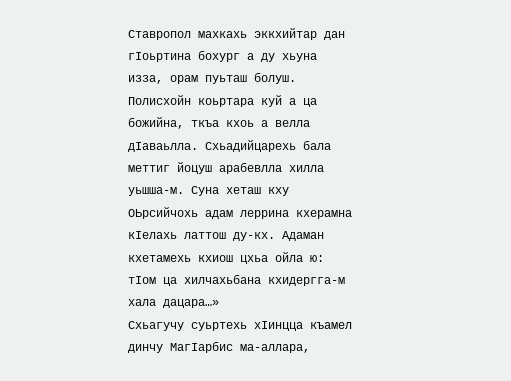Ставропол махкахь эккхийтар дан гIоьртина бохург а ду хьуна изза, орам пуьташ болуш.
Полисхойн коьртара куй а ца божийна, ткъа кхоь а велла дIаваьлла. Схьадийцарехь бала меттиг йоцуш арабевлла хилла уьшша-м. Суна хеташ кху ОЬрсийчохь адам леррина кхерамна кIелахь латтош ду-кх. Адаман кхетамехь кхиош цхьа ойла ю: тIом ца хилчахьбана кхидергга-м хала дацара…»
Схьагучу суьртехь хIинцца къамел динчу МагIарбис ма-аллара,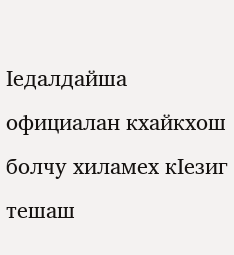Iедалдайша официалан кхайкхош болчу хиламех кIезиг тешаш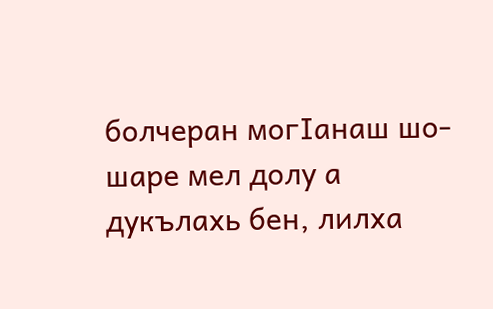болчеран могIанаш шо-шаре мел долу а дукълахь бен, лилха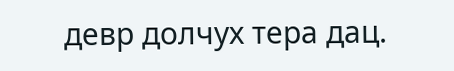девр долчух тера дац.